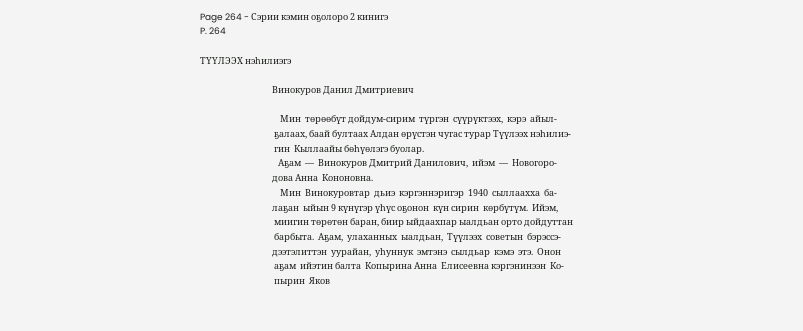Page 264 - Сэрии кэмин оҕолоро 2 кинигэ
P. 264

ТҮҮЛЭЭХ нэһилиэгэ

                                    Винокуров Данил Дмитриевич

                                        Мин  төрөөбүт дойдум-сирим  түргэн  сүүрүктээх,  кэрэ  айыл-
                                     ҕалаах, баай бултаах Алдан өрүстэн чугас турар Түүлээх нэһилиэ-
                                     гин  Кыллаайы бөһүөлэгэ буолар.
                                       Аҕам  —  Винокуров Дмитрий Данилович,  ийэм  —  Новогоро-
                                    дова Анна  Кононовна.
                                        Мин  Винокуровтар  дьиэ  кэргэннэригэр  1940  сыллаахха  ба-
                                    лаҕан  ыйын 9 күнүгэр үһүс оҕонон  күн сирин  көрбүтүм.  Ийэм,
                                     миигин төрөтөн баран, биир ыйдаахпар ыалдьан орто дойдуттан
                                     барбыта.  Аҕам,  улаханных  ыалдьан,  Түүлээх  советын  бэрэссэ-
                                    дээтэлиттэн  уурайан,  уһуннук  эмтэнэ  сылдьар  кэмэ  этэ.  Онон
                                     аҕам  ийэтин балта  Копырина Анна  Елисеевна кэргэнинээн  Ко-
                                     пырин  Яков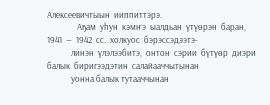Алексеевичтыын  ииппиттэрэ.
               Аҕам  уһун  кэмҥэ  ыалдьан  үтүөрэн  баран,  1941  —  1942  сс.  холкуос  бэрэссэдээтэ-
            линэн  үлэлээбитэ,  онтон  сэрии  бүтүөр  диэри  балык  биригээдэтин  салайааччытынан
            уонна балык тутааччынан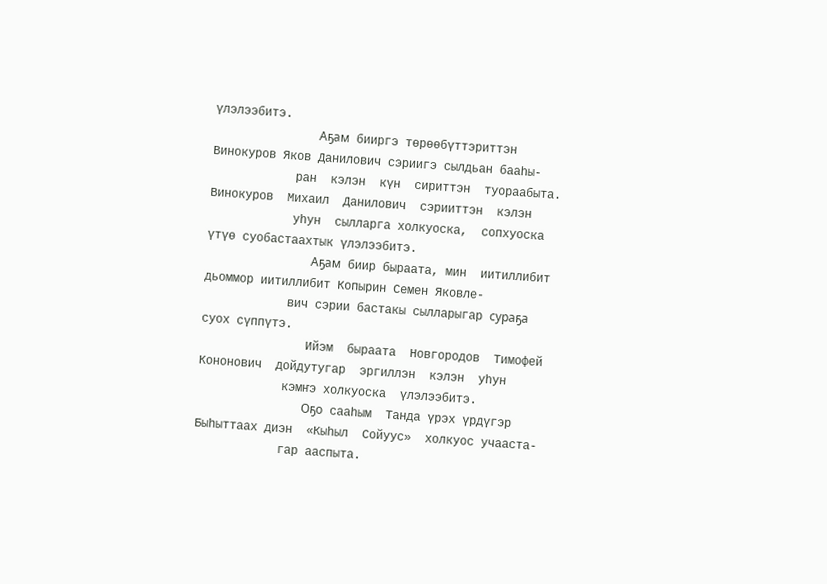үлэлээбитэ.
               Аҕам бииргэ төрөөбүттэриттэн  Винокуров Яков Данилович сэриигэ сылдьан бааһы-
            ран  кэлэн  күн  сириттэн  туораабыта.  Винокуров  Михаил  Данилович  сэрииттэн  кэлэн
            уһун  сылларга холкуоска,  сопхуоска  үтүө суобастаахтык үлэлээбитэ.
               Аҕам биир быраата, мин  иитиллибит дьоммор иитиллибит Копырин Семен Яковле-
            вич сэрии бастакы сылларыгар сураҕа суох сүппүтэ.
               Ийэм  быраата  Новгородов  Тимофей  Кононович  дойдутугар  эргиллэн  кэлэн  уһун
            кэмҥэ холкуоска  үлэлээбитэ.
               Оҕо сааһым  Танда үрэх үрдүгэр  Быһыттаах диэн  «Кыһыл  Сойуус»  холкуос учааста-
            гар ааспыта.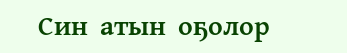Син  атын  оҕолор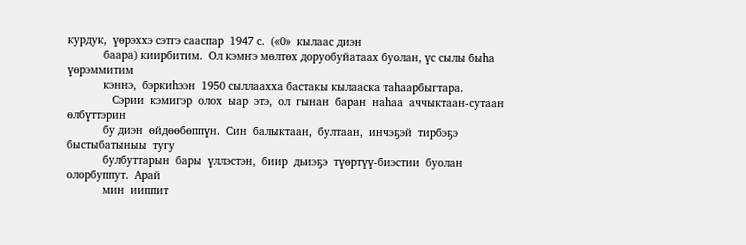курдук,  үөрэххэ сэтгэ сааспар  1947 с.  («0»  кылаас диэн
            баара) киирбитим.  Ол кэмҥэ мөлтөх доруобуйатаах буолан, үс сылы быһа үөрэммитим
            кэннэ,  бэркиһээн  1950 сыллаахха бастакы кылааска таһаарбыгтара.
               Сэрии  кэмигэр  олох  ыар  этэ,  ол  гынан  баран  наһаа  аччыктаан-сутаан  өлбүттэрин
            бу диэн  өйдөөбөппүн.  Син  балыктаан,  бултаан,  инчэҕэй  тирбэҕэ  быстыбатыныы  тугу
            булбуттарын  бары  үллэстэн,  биир  дьиэҕэ  түөртүү-биэстии  буолан  олорбуппут.  Арай
            мин  ииппит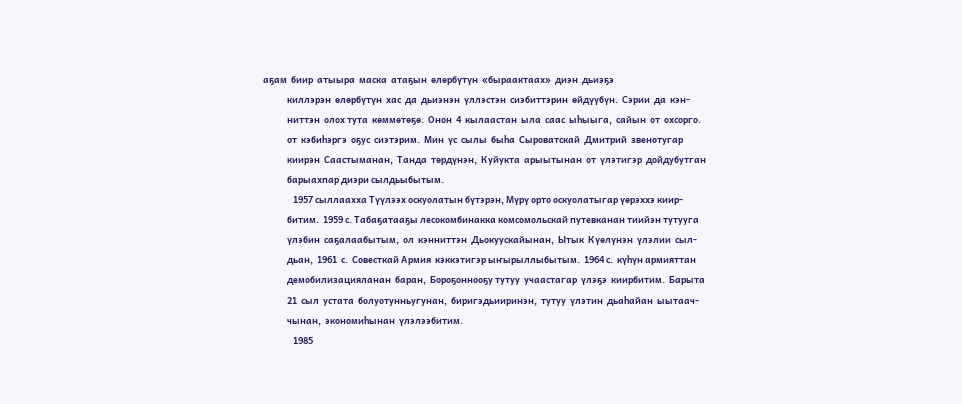аҕам  биир  атыыра  маска  атаҕын  өлөрбүтүн  «быраактаах»  диэн  дьиэҕэ
            киллэрэн  өлөрбүтүн  хас  да  дьиэнэн  үллэстэн  сиэбиттэрин  өйдүүбүн.  Сэрии  да  кэн-
            ниттэн  олох тута  көммөтөҕө.  Онон  4  кылаастан  ыла  саас  ыһыыга,  сайын  от  охсорго.
            от  кэбиһэргэ  оҕус  сиэтэрим.  Мин  үс  сылы  быһа  Сыроватскай  Дмитрий  звенотугар
            киирэн  Саастыманан,  Танда  төрдүнэн,  Куйукта  арыытынан  от  үлэтигэр  дойдубутган
            барыахпар диэри сылдьыбытым.
               1957 сыллаахха Түүлээх оскуолатын бүтэрэн, Мүрү орто оскуолатыгар үөрэххэ киир-
            битим.  1959 с. Табаҕатааҕы лесокомбинакка комсомольскай путевканан тиийэн тутууга
            үлэбин  саҕалаабытым,  ол  кэнниттэн  Дьокуускайынан,  Ытык  Күөлүнэн  үлэлии  сыл-
            дьан,  1961  с.  Совесткай Армия  кэккэтигэр ыҥырыллыбытым.  1964 с.  күһүн армияттан
            демобилизацияланан  баран,  Бороҕоннооҕу тутуу  учаастагар  үлэҕэ  киирбитим.  Барыта
            21  сыл  устата  болуотунньугунан,  биригэдьииринэн,  тутуу  үлэтин  дьаһайан  ыытаач-
            чынан,  экономиһынан  үлэлээбитим.
               1985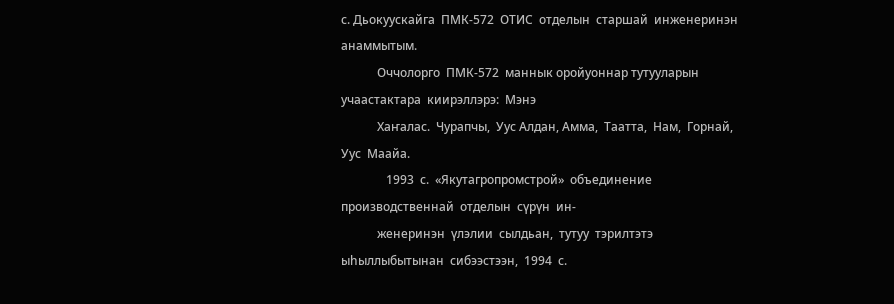с. Дьокуускайга  ПМК-572  ОТИС  отделын  старшай  инженеринэн  анаммытым.
            Оччолорго  ПМК-572  маннык оройуоннар тутууларын учаастактара  киирэллэрэ:  Мэнэ
            Хаҥалас.  Чурапчы,  Уус Алдан, Амма,  Таатта,  Нам,  Горнай,  Уус  Маайа.
               1993  с.  «Якутагропромстрой»  объединение  производственнай  отделын  сүрүн  ин-
            женеринэн  үлэлии  сылдьан,  тутуу  тэрилтэтэ  ыһыллыбытынан  сибээстээн,  1994  с.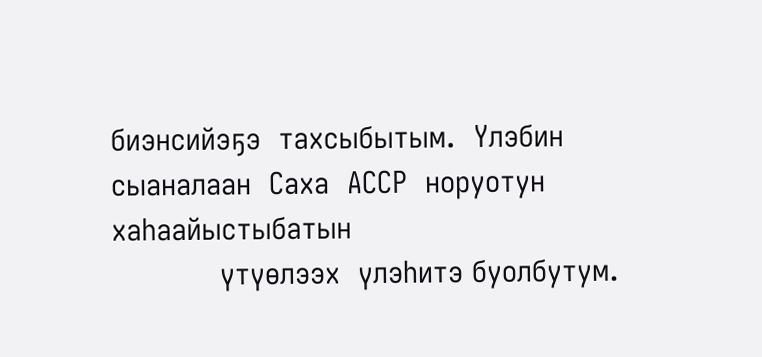биэнсийэҕэ  тахсыбытым.  Үлэбин  сыаналаан  Саха  АССР  норуотун  хаһаайыстыбатын
            үтүөлээх  үлэһитэ буолбутум.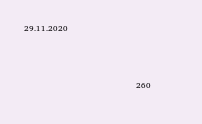29.11.2020



                                                        260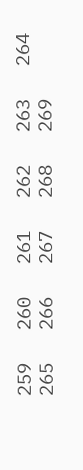259   260   261   262   263   264   265   266   267   268   269